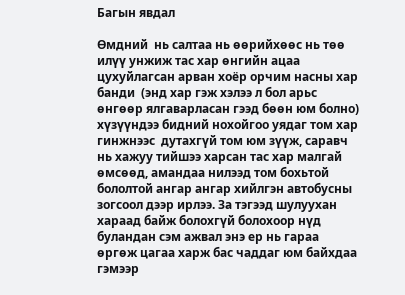Багын явдал

Өмдний  нь салтаа нь өөрийхөөс нь төө илүү унжиж тас хар өнгийн ацаа цухуйлагсан арван хоёр орчим насны хар банди  (энд хар гэж хэлээ л бол арьс өнгөөр ялгаварласан гээд бөөн юм болно)  хүзүүндээ бидний нохойгоо уядаг том хар гинжнээс  дутахгүй том юм зүүж, саравч нь хажуу тийшээ харсан тас хар малгай өмсөөд, амандаа нилээд том бохьтой бололтой ангар ангар хийлгэн автобусны зогсоол дээр ирлээ. За тэгээд шулуухан хараад байж болохгүй болохоор нүд буландан сэм ажвал энэ ер нь гараа өргөж цагаа харж бас чаддаг юм байхдаа гэмээр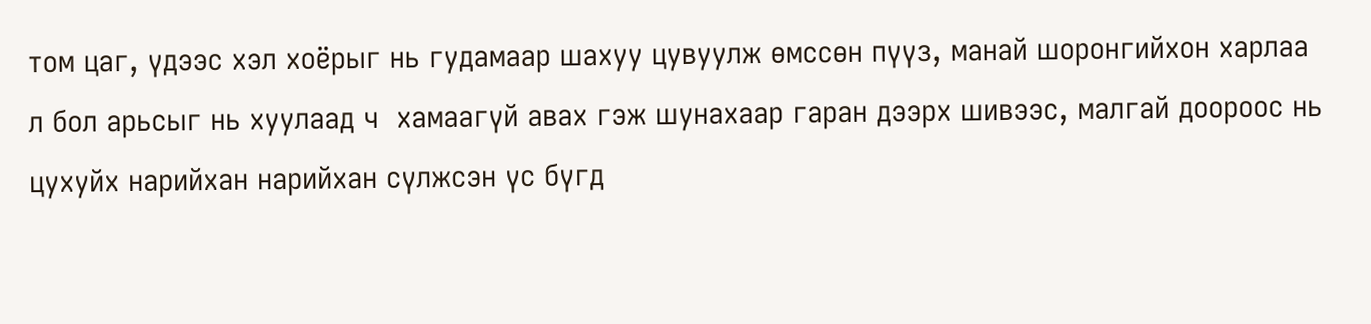том цаг, үдээс хэл хоёрыг нь гудамаар шахуу цувуулж өмссөн пүүз, манай шоронгийхон харлаа л бол арьсыг нь хуулаад ч  хамаагүй авах гэж шунахаар гаран дээрх шивээс, малгай доороос нь цухуйх нарийхан нарийхан сүлжсэн үс бүгд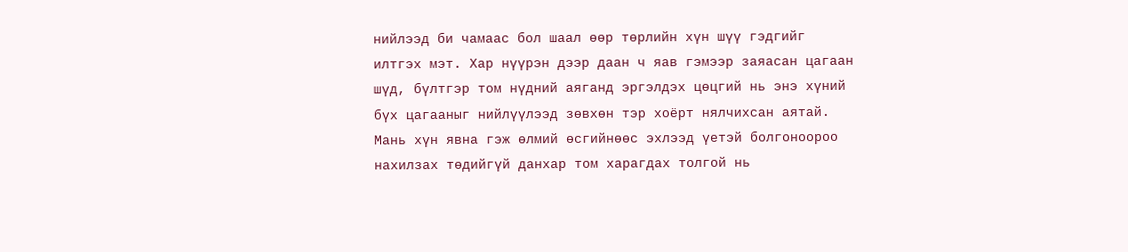нийлээд би чамаас бол шаал өөр төрлийн хүн шүү гэдгийг  илтгэх мэт. Хар нүүрэн дээр даан ч яав гэмээр заяасан цагаан шүд, бүлтгэр том нүдний аяганд эргэлдэх цөцгий нь энэ хүний бүх цагааныг нийлүүлээд зөвхөн тэр хоёрт нялчихсан аятай.  Мань хүн явна гэж өлмий өсгийнөөс эхлээд үетэй болгоноороо  нахилзах төдийгүй данхар том харагдах толгой нь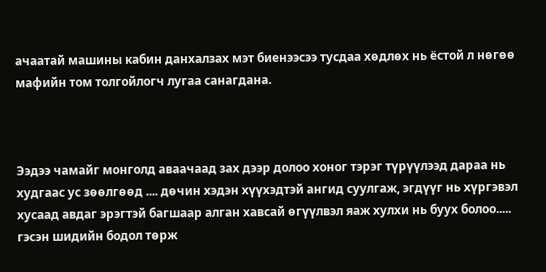ачаатай машины кабин данхалзах мэт биенээсээ тусдаа хөдлөх нь ёстой л нөгөө мафийн том толгойлогч лугаа санагдана.



Ээдээ чамайг монголд аваачаад зах дээр долоо хоног тэрэг түрүүлээд дараа нь  худгаас ус зөөлгөөд .... дөчин хэдэн хүүхэдтэй ангид суулгаж, эгдүүг нь хүргэвэл хусаад авдаг эрэгтэй багшаар алган хавсай өгүүлвэл яаж хулхи нь буух болоо.....  гэсэн шидийн бодол төрж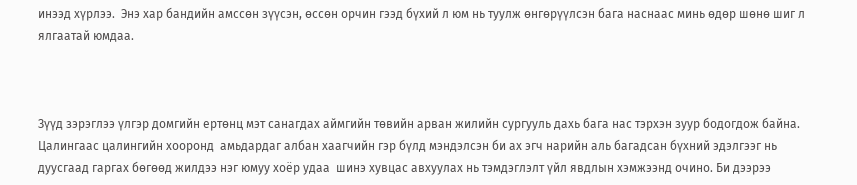инээд хүрлээ.  Энэ хар бандийн амссөн зүүсэн, өссөн орчин гээд бүхий л юм нь туулж өнгөрүүлсэн бага наснаас минь өдөр шөнө шиг л ялгаатай юмдаа.



Зүүд зэрэглээ үлгэр домгийн ертөнц мэт санагдах аймгийн төвийн арван жилийн сургууль дахь бага нас тэрхэн зуур бодогдож байна. Цалингаас цалингийн хооронд  амьдардаг албан хаагчийн гэр бүлд мэндэлсэн би ах эгч нарийн аль багадсан бүхний эдэлгээг нь дуусгаад гаргах бөгөөд жилдээ нэг юмуу хоёр удаа  шинэ хувцас авхуулах нь тэмдэглэлт үйл явдлын хэмжээнд очино. Би дээрээ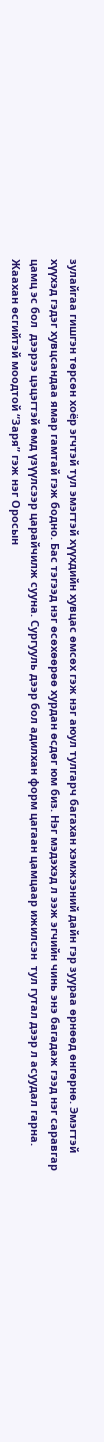зулайгаа гишгэн төрсөн хоёр эгчтэй тул эмэгтэй хүүхдийн хувцас өмсөх гэж нэг аюул тулгарч багахан хэмжээний дайн гэр зуураа өрнөөд өнгөрнө. Эмэгтэй хүүхэд гэдэг хувцсандаа ямар гамтай гэж бодно. Бас тэгээд нэг өсөхөөрөө хурдан өсдөг юм биз. Нэг мэдэхэд л ээж эгчийн чинь энэ багадаж гээд нэг саравгар цамц эс бол  дээрээ цэцэгтэй өмд үзүүлсээр царайчилж сууна. Сургууль дээр бол адилхан форм цагаан цамцаар ижилсэн  тул гутал дээр л асуудал гарна. Жаахан өсгийтэй моодтой “Заря” гэж нэг Оросын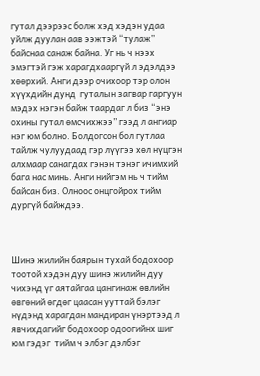гутал дээрээс болж хэд хэдэн удаа уйлж дуулан аав ээжтэй “тулаж”  байснаа санаж байна. Уг нь ч нээх эмэгтэй гэж харагдхааргүй л эдэлдээ хөөрхий. Анги дээр очихоор тэр олон хүүхдийн дунд  гуталын загвар гаргуун мэдэх нэгэн байж таардаг л биз “энэ охины гутал өмсчихжээ” гээд л ангиар нэг юм болно. Болдогсон бол гутлаа тайлж чулуудаад гэр лүүгээ хөл нүцгэн алхмаар санагдах гэнэн тэнэг ичимхий бага нас минь. Анги нийгэм нь ч тийм байсан биз. Олноос онцгойрох тийм дургүй байждээ.



Шинэ жилийн баярын тухай бодохоор  тоотой хэдэн дуу шинэ жилийн дуу чихэнд үг аятайгаа цангинаж өвлийн өвгөний өгдөг цаасан ууттай бэлэг нүдэнд харагдан мандиран үнэртээд л явчихдагийг бодохоор одоогийнх шиг юм гэдэг  тийм ч элбэг дэлбэг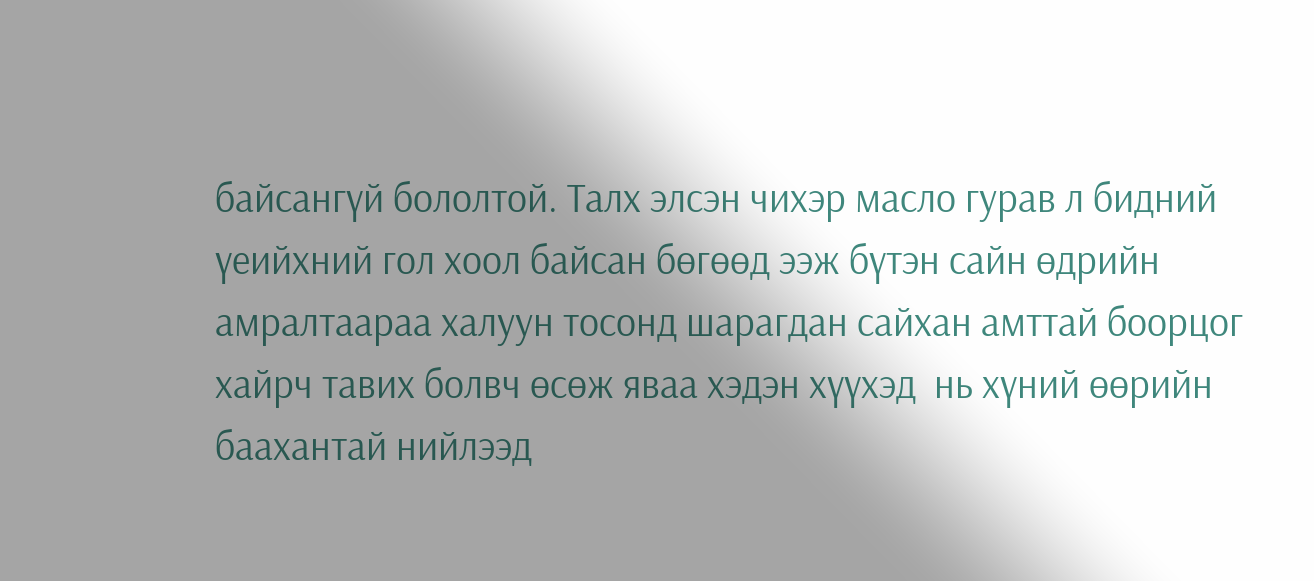байсангүй бололтой. Талх элсэн чихэр масло гурав л бидний үеийхний гол хоол байсан бөгөөд ээж бүтэн сайн өдрийн амралтаараа халуун тосонд шарагдан сайхан амттай боорцог хайрч тавих болвч өсөж яваа хэдэн хүүхэд  нь хүний өөрийн баахантай нийлээд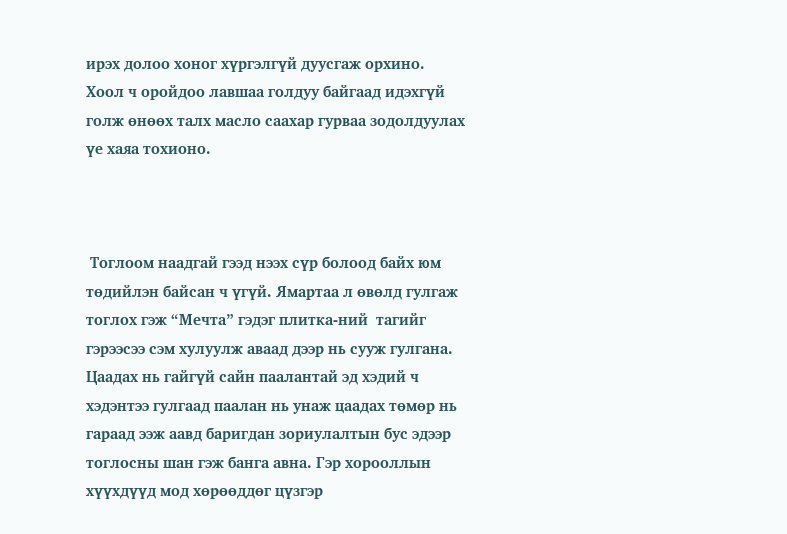ирэх долоо хоног хүргэлгүй дуусгаж орхино. Хоол ч оройдоо лавшаа голдуу байгаад идэхгүй голж өнөөх талх масло саахар гурваа зодолдуулах үе хаяа тохионо.



 Тоглоом наадгай гээд нээх сүр болоод байх юм төдийлэн байсан ч үгүй. Ямартаа л өвөлд гулгаж тоглох гэж “Мечта” гэдэг плитка-ний  тагийг гэрээсээ сэм хулуулж аваад дээр нь сууж гулгана.  Цаадах нь гайгүй сайн паалантай эд хэдий ч хэдэнтээ гулгаад паалан нь унаж цаадах төмөр нь гараад ээж аавд баригдан зориулалтын бус эдээр тоглосны шан гэж банга авна. Гэр хорооллын хүүхдүүд мод хөрөөддөг цүзгэр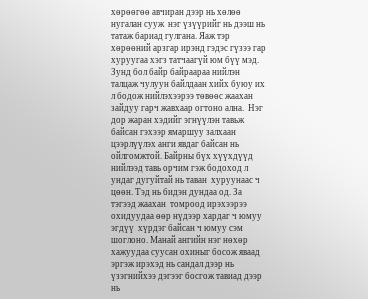хөрөөгөө авчиран дээр нь хөлөө нугалан сууж  нэг үзүүрийг нь дээш нь татаж бариад гулгана. Яаж тэр хөрөөний арзгар ирэнд гэдэс гүзээ гар хуруугаа хэгз татчаагүй юм бүү мэд. Зунд бол байр байраараа нийлэн талцаж чулуун байлдаан хийх буюу их л бодож нийлэхээрээ төвөөс жаахан зайдуу гарч жавхаар огтоно ална.  Нэг дор жаран хэдийг эгнүүлэн тавьж байсан гэхээр ямаршуу залхаан цээрлүүлэх анги явдаг байсан нь ойлгомжтой. Байрны бүх хүүхдүүд нийлээд тавь орчим гэж бодоход л  ундаг дугуйтай нь таван  хуруунаас ч цөөн. Тэд нь бидэн дундаа од. За тэгээд жаахан  томроод ирэхээрээ охидуудаа өөр нүдээр хардаг ч юмуу эгдүү  хүрдэг байсан ч юмуу сэм шоглоно. Манай ангийн нэг нөхөр хажуудаа суусан охиныг босож яваад эргэж ирэхэд нь сандал дээр нь үзэгнийхээ дэгээг босгож тавиад дээр нь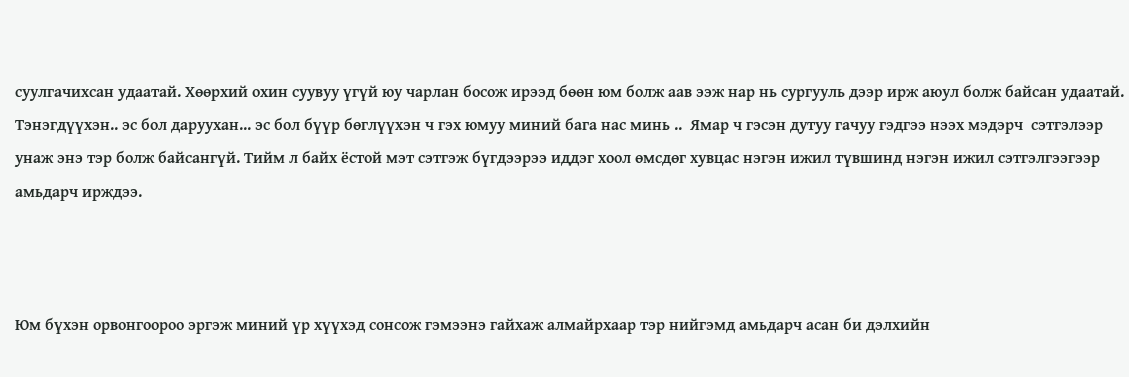суулгачихсан удаатай. Хөөрхий охин суувуу үгүй юу чарлан босож ирээд бөөн юм болж аав ээж нар нь сургууль дээр ирж аюул болж байсан удаатай.  Тэнэгдүүхэн.. эс бол даруухан... эс бол бүүр бөглүүхэн ч гэх юмуу миний бага нас минь ..  Ямар ч гэсэн дутуу гачуу гэдгээ нээх мэдэрч  сэтгэлээр унаж энэ тэр болж байсангүй. Тийм л байх ёстой мэт сэтгэж бүгдээрээ иддэг хоол өмсдөг хувцас нэгэн ижил түвшинд нэгэн ижил сэтгэлгээгээр амьдарч ирждээ.



Юм бүхэн орвонгоороо эргэж миний үр хүүхэд сонсож гэмээнэ гайхаж алмайрхаар тэр нийгэмд амьдарч асан би дэлхийн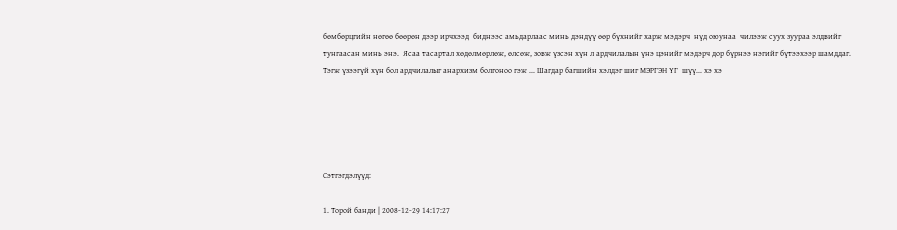бөмбөрцгийн нөгөө бөөрөн дээр ирчхээд  биднээс амьдарлаас минь дэндүү өөр бүхнийг харж мэдэрч  нүд оюунаа  чилээж суух зуураа элдвийг тунгаасан минь энэ.  Ясаа тасартал хөдөлмөрлөж, өлсөж, зовж үзсэн хүн л ардчилалын үнэ цэнийг мэдэрч дор бүрнээ нэгийг бүтээхээр шамддаг.  Тэгж үзээгүй хүн бол ардчилалыг анархизм болгоноо гэж ... Шагдар багшийн хэлдэг шиг МЭРГЭН ҮГ  шүү... хэ хэ





Сэтгэгдэлүүд:

1. Торой банди | 2008-12-29 14:17:27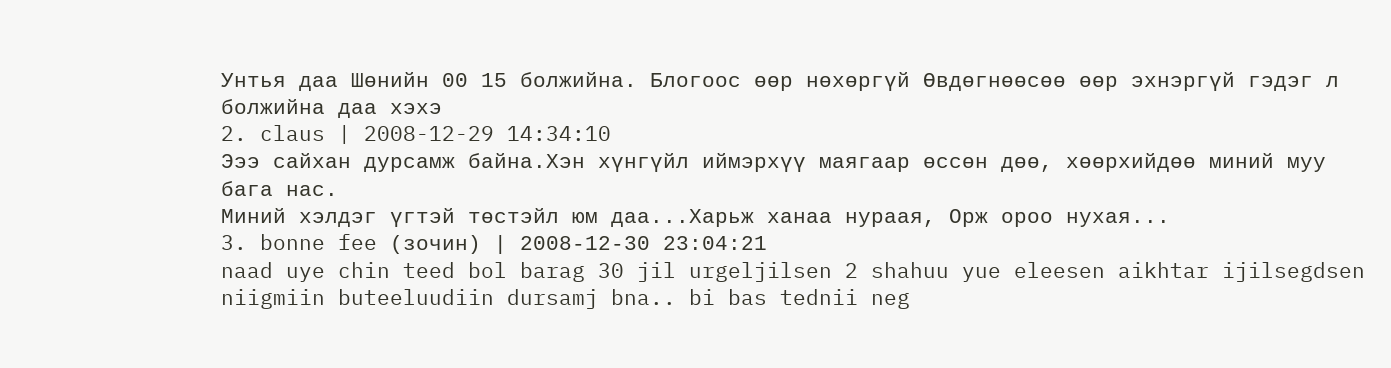Унтья даа Шөнийн 00 15 болжийна. Блогоос өөр нөхөргүй Өвдөгнөөсөө өөр эхнэргүй гэдэг л болжийна даа хэхэ
2. claus | 2008-12-29 14:34:10
Эээ сайхан дурсамж байна.Хэн хүнгүйл иймэрхүү маягаар өссөн дөө, хөөрхийдөө миний муу бага нас.
Миний хэлдэг үгтэй төстэйл юм даа...Харьж ханаа нураая, Орж ороо нухая...
3. bonne fee (зочин) | 2008-12-30 23:04:21
naad uye chin teed bol barag 30 jil urgeljilsen 2 shahuu yue eleesen aikhtar ijilsegdsen niigmiin buteeluudiin dursamj bna.. bi bas tednii neg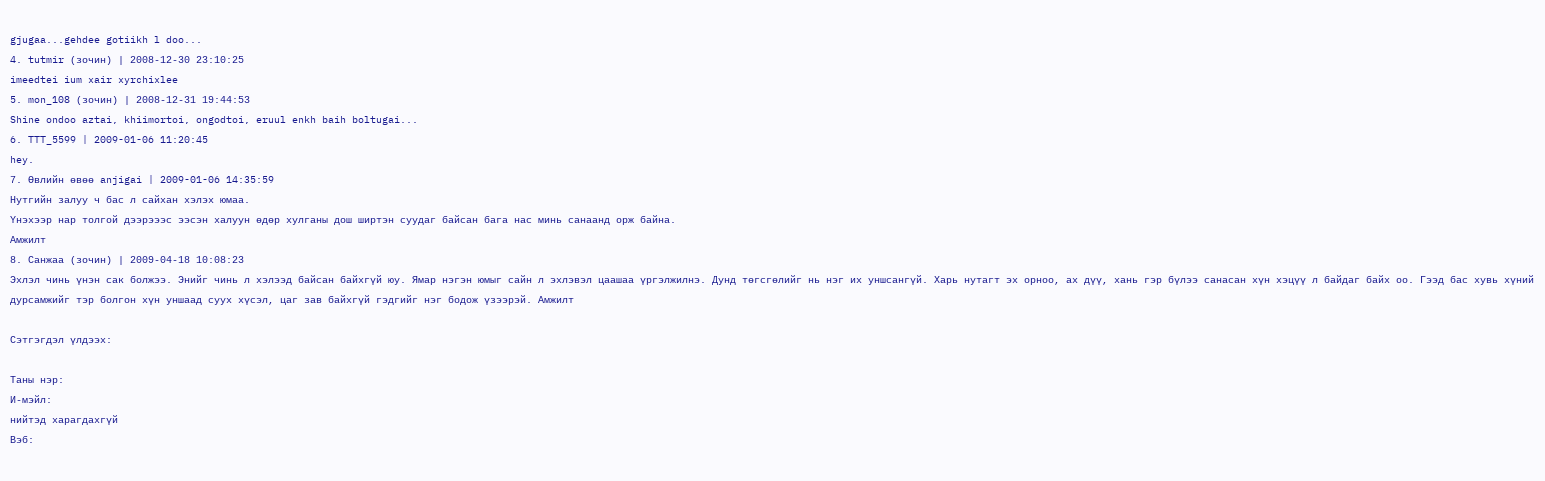gjugaa...gehdee gotiikh l doo...
4. tutmir (зочин) | 2008-12-30 23:10:25
imeedtei ium xair xyrchixlee
5. mon_108 (зочин) | 2008-12-31 19:44:53
Shine ondoo aztai, khiimortoi, ongodtoi, eruul enkh baih boltugai...
6. TTT_5599 | 2009-01-06 11:20:45
hey.
7. Өвлийн өвөө anjigai | 2009-01-06 14:35:59
Нутгийн залуу ч бас л сайхан хэлэх юмаа.
Үнэхээр нар толгой дээрэээс ээсэн халуун өдөр хулганы дош ширтэн суудаг байсан бага нас минь санаанд орж байна.
Амжилт
8. Санжаа (зочин) | 2009-04-18 10:08:23
Эхлэл чинь үнэн сак болжээ. Энийг чинь л хэлээд байсан байхгүй юу. Ямар нэгэн юмыг сайн л эхлэвэл цаашаа үргэлжилнэ. Дунд төгсгөлийг нь нэг их уншсангүй. Харь нутагт эх орноо, ах дүү, хань гэр бүлээ санасан хүн хэцүү л байдаг байх оо. Гээд бас хувь хүний дурсамжийг тэр болгон хүн уншаад суух хүсэл, цаг зав байхгүй гэдгийг нэг бодож үзээрэй. Амжилт

Сэтгэгдэл үлдээх:

Таны нэр:
И-мэйл:
нийтэд харагдахгүй
Вэб: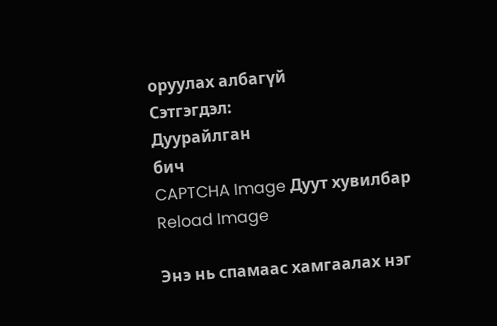оруулах албагүй
Сэтгэгдэл:
Дуурайлган
бич
CAPTCHA Image Дуут хувилбар
Reload Image

Энэ нь спамаас хамгаалах нэг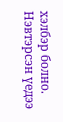хэлбэр болно. Нэвтэрсэн үедээ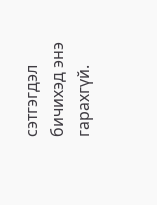сэтгэгдэл бичихэд энэ гарахгүй.